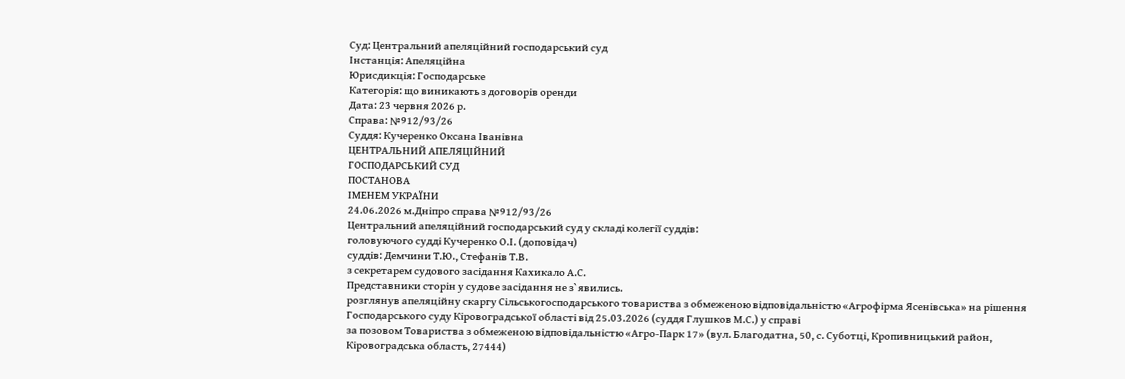Суд: Центральний апеляційний господарський суд
Інстанція: Апеляційна
Юрисдикція: Господарське
Категорія: що виникають з договорів оренди
Дата: 23 червня 2026 р.
Справа: №912/93/26
Суддя: Кучеренко Оксана Іванівна
ЦЕНТРАЛЬНИЙ АПЕЛЯЦІЙНИЙ
ГОСПОДАРСЬКИЙ СУД
ПОСТАНОВА
ІМЕНЕМ УКРАЇНИ
24.06.2026 м.Дніпро справа №912/93/26
Центральний апеляційний господарський суд у складі колегії суддів:
головуючого судді Кучеренко О.І. (доповідач)
суддів: Демчини Т.Ю., Стефанів Т.В.
з секретарем судового засідання Кахикало А.С.
Представники сторін у судове засідання не з`явились.
розглянув апеляційну скаргу Сільськогосподарського товариства з обмеженою відповідальністю «Агрофірма Ясенівська» на рішення Господарського суду Кіровоградської області від 25.03.2026 (суддя Глушков М.С.) у справі
за позовом Товариства з обмеженою відповідальністю «Агро-Парк 17» (вул. Благодатна, 50, с. Суботці, Кропивницький район, Кіровоградська область, 27444)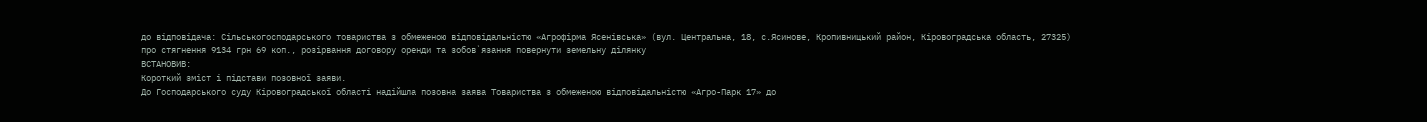до відповідача: Сільськогосподарського товариства з обмеженою відповідальністю «Агрофірма Ясенівська» (вул. Центральна, 18, с.Ясинове, Кропивницький район, Кіровоградська область, 27325)
про стягнення 9134 грн 69 коп., розірвання договору оренди та зобов`язання повернути земельну ділянку
ВСТАНОВИВ:
Короткий зміст і підстави позовної заяви.
До Господарського суду Кіровоградської області надійшла позовна заява Товариства з обмеженою відповідальністю «Агро-Парк 17» до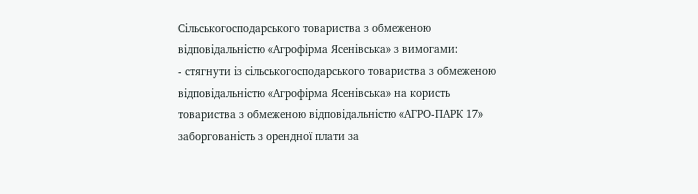Сільськогосподарського товариства з обмеженою відповідальністю «Агрофірма Ясенівська» з вимогами:
- стягнути із сільськогосподарського товариства з обмеженою відповідальністю «Агрофірма Ясенівська» на користь товариства з обмеженою відповідальністю «АГРО-ПАРК 17» заборгованість з орендної плати за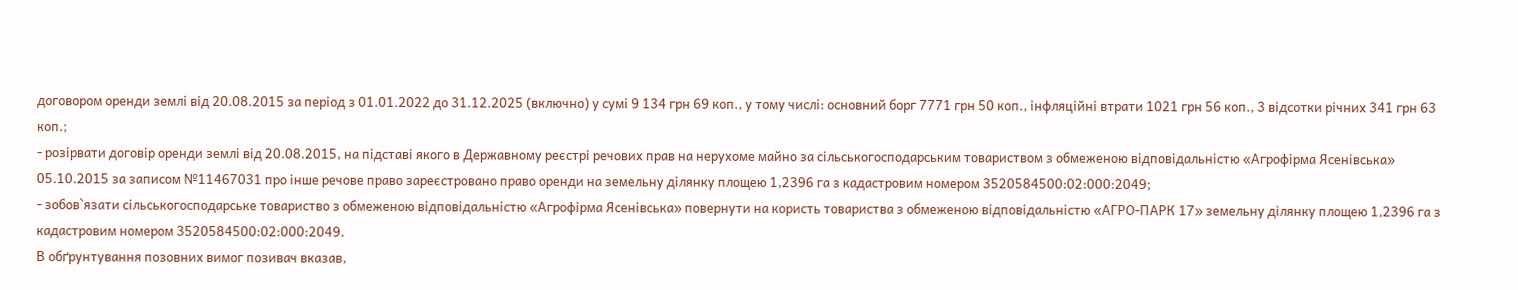договором оренди землі від 20.08.2015 за період з 01.01.2022 до 31.12.2025 (включно) у сумі 9 134 грн 69 коп., у тому числі: основний борг 7771 грн 50 коп., інфляційні втрати 1021 грн 56 коп., 3 відсотки річних 341 грн 63 коп.;
- розірвати договір оренди землі від 20.08.2015, на підставі якого в Державному реєстрі речових прав на нерухоме майно за сільськогосподарським товариством з обмеженою відповідальністю «Агрофірма Ясенівська» 05.10.2015 за записом №11467031 про інше речове право зареєстровано право оренди на земельну ділянку площею 1,2396 га з кадастровим номером 3520584500:02:000:2049;
- зобов`язати сільськогосподарське товариство з обмеженою відповідальністю «Агрофірма Ясенівська» повернути на користь товариства з обмеженою відповідальністю «АГРО-ПАРК 17» земельну ділянку площею 1,2396 га з кадастровим номером 3520584500:02:000:2049.
В обґрунтування позовних вимог позивач вказав,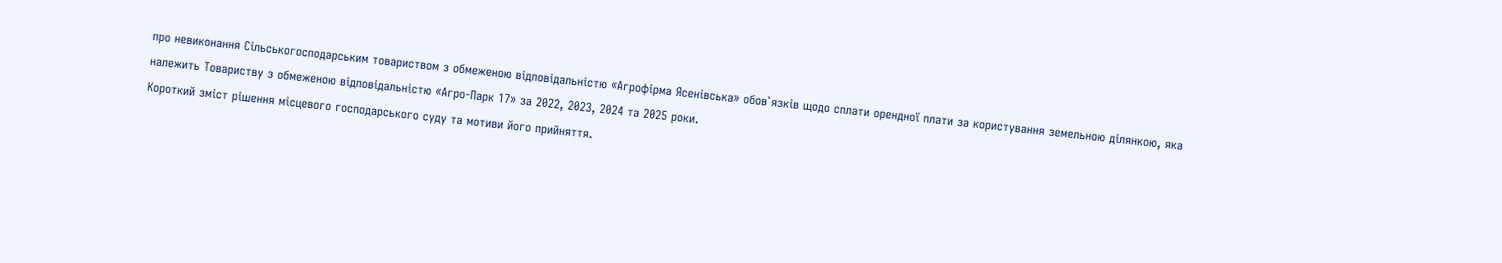про невиконання Сільськогосподарським товариством з обмеженою відповідальністю «Агрофірма Ясенівська» обов`язків щодо сплати орендної плати за користування земельною ділянкою, яка належить Товариству з обмеженою відповідальністю «Агро-Парк 17» за 2022, 2023, 2024 та 2025 роки.
Короткий зміст рішення місцевого господарського суду та мотиви його прийняття.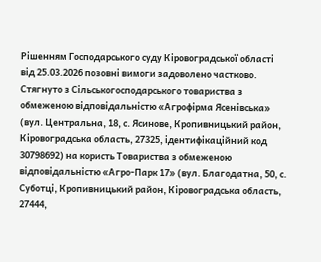Рішенням Господарського суду Кіровоградської області від 25.03.2026 позовні вимоги задоволено частково.
Стягнуто з Сільськогосподарського товариства з обмеженою відповідальністю «Агрофірма Ясенівська» (вул. Центральна, 18, с. Ясинове, Кропивницький район, Кіровоградська область, 27325, ідентифікаційний код 30798692) на користь Товариства з обмеженою відповідальністю «Агро-Парк 17» (вул. Благодатна, 50, с. Суботці, Кропивницький район, Кіровоградська область, 27444,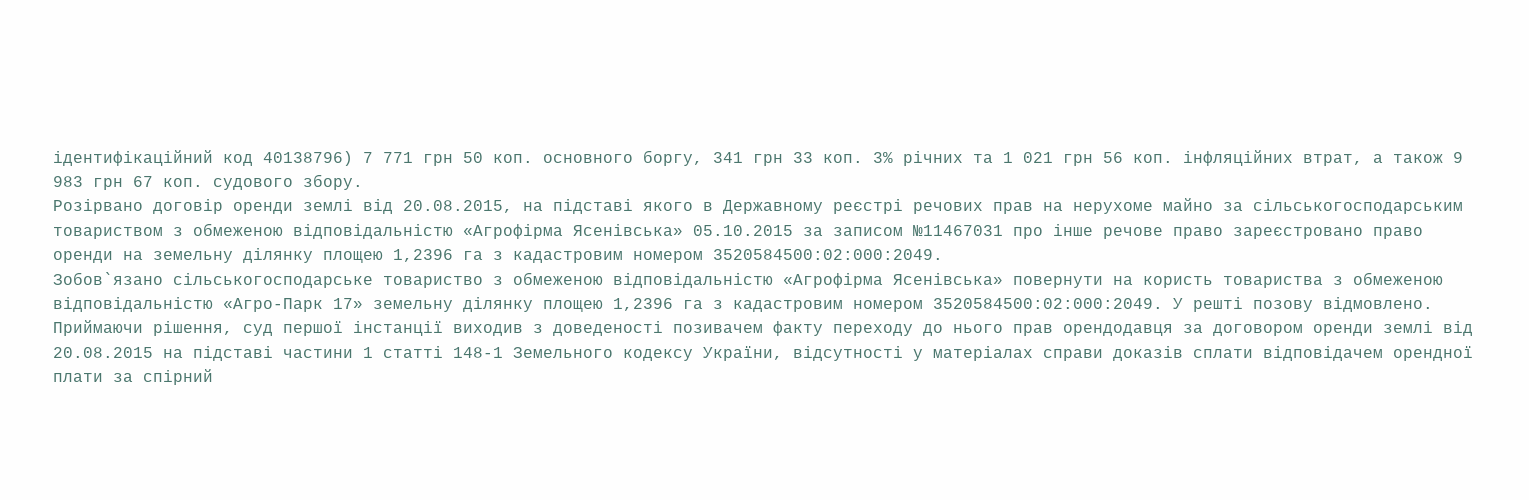ідентифікаційний код 40138796) 7 771 грн 50 коп. основного боргу, 341 грн 33 коп. 3% річних та 1 021 грн 56 коп. інфляційних втрат, а також 9 983 грн 67 коп. судового збору.
Розірвано договір оренди землі від 20.08.2015, на підставі якого в Державному реєстрі речових прав на нерухоме майно за сільськогосподарським товариством з обмеженою відповідальністю «Агрофірма Ясенівська» 05.10.2015 за записом №11467031 про інше речове право зареєстровано право оренди на земельну ділянку площею 1,2396 га з кадастровим номером 3520584500:02:000:2049.
Зобов`язано сільськогосподарське товариство з обмеженою відповідальністю «Агрофірма Ясенівська» повернути на користь товариства з обмеженою відповідальністю «Агро-Парк 17» земельну ділянку площею 1,2396 га з кадастровим номером 3520584500:02:000:2049. У решті позову відмовлено.
Приймаючи рішення, суд першої інстанції виходив з доведеності позивачем факту переходу до нього прав орендодавця за договором оренди землі від 20.08.2015 на підставі частини 1 статті 148-1 Земельного кодексу України, відсутності у матеріалах справи доказів сплати відповідачем орендної плати за спірний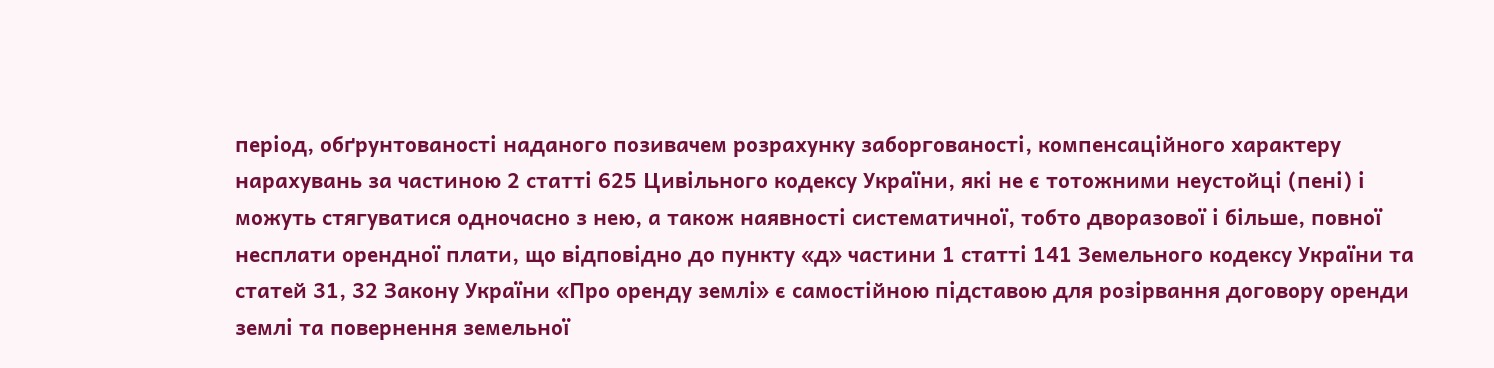період, обґрунтованості наданого позивачем розрахунку заборгованості, компенсаційного характеру нарахувань за частиною 2 статті 625 Цивільного кодексу України, які не є тотожними неустойці (пені) і можуть стягуватися одночасно з нею, а також наявності систематичної, тобто дворазової і більше, повної несплати орендної плати, що відповідно до пункту «д» частини 1 статті 141 Земельного кодексу України та статей 31, 32 Закону України «Про оренду землі» є самостійною підставою для розірвання договору оренди землі та повернення земельної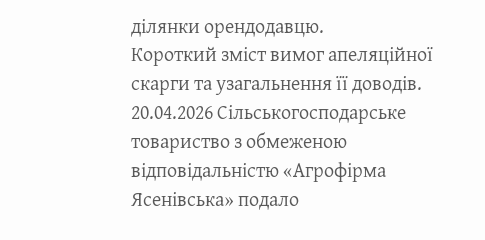ділянки орендодавцю.
Короткий зміст вимог апеляційної скарги та узагальнення її доводів.
20.04.2026 Сільськогосподарське товариство з обмеженою відповідальністю «Агрофірма Ясенівська» подало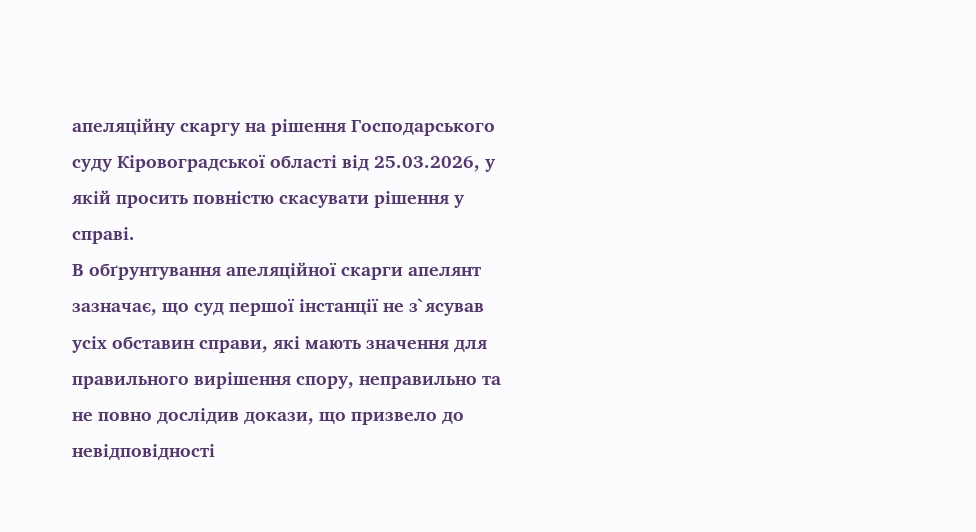апеляційну скаргу на рішення Господарського суду Кіровоградської області від 25.03.2026, у якій просить повністю скасувати рішення у справі.
В обґрунтування апеляційної скарги апелянт зазначає, що суд першої інстанції не з`ясував усіх обставин справи, які мають значення для правильного вирішення спору, неправильно та не повно дослідив докази, що призвело до невідповідності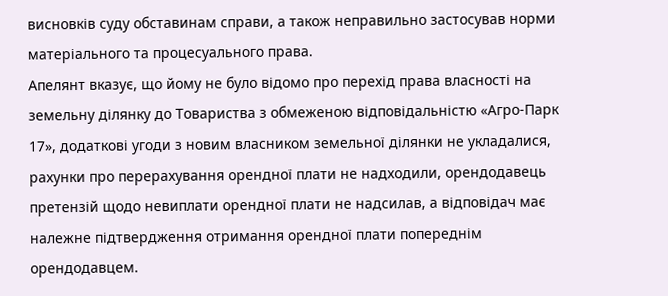висновків суду обставинам справи, а також неправильно застосував норми матеріального та процесуального права.
Апелянт вказує, що йому не було відомо про перехід права власності на земельну ділянку до Товариства з обмеженою відповідальністю «Агро-Парк 17», додаткові угоди з новим власником земельної ділянки не укладалися, рахунки про перерахування орендної плати не надходили, орендодавець претензій щодо невиплати орендної плати не надсилав, а відповідач має належне підтвердження отримання орендної плати попереднім орендодавцем.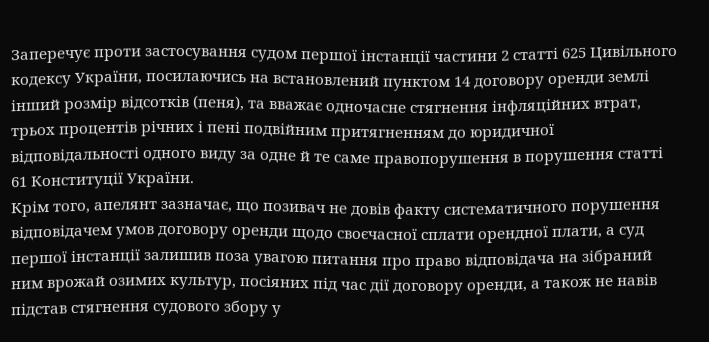Заперечує проти застосування судом першої інстанції частини 2 статті 625 Цивільного кодексу України, посилаючись на встановлений пунктом 14 договору оренди землі інший розмір відсотків (пеня), та вважає одночасне стягнення інфляційних втрат, трьох процентів річних і пені подвійним притягненням до юридичної відповідальності одного виду за одне й те саме правопорушення в порушення статті 61 Конституції України.
Крім того, апелянт зазначає, що позивач не довів факту систематичного порушення відповідачем умов договору оренди щодо своєчасної сплати орендної плати, а суд першої інстанції залишив поза увагою питання про право відповідача на зібраний ним врожай озимих культур, посіяних під час дії договору оренди, а також не навів підстав стягнення судового збору у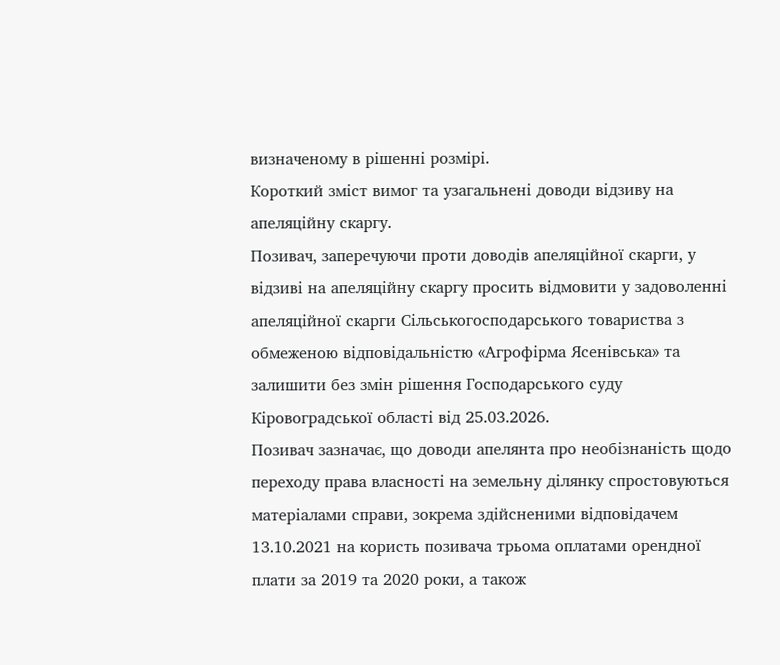визначеному в рішенні розмірі.
Короткий зміст вимог та узагальнені доводи відзиву на апеляційну скаргу.
Позивач, заперечуючи проти доводів апеляційної скарги, у відзиві на апеляційну скаргу просить відмовити у задоволенні апеляційної скарги Сільськогосподарського товариства з обмеженою відповідальністю «Агрофірма Ясенівська» та залишити без змін рішення Господарського суду Кіровоградської області від 25.03.2026.
Позивач зазначає, що доводи апелянта про необізнаність щодо переходу права власності на земельну ділянку спростовуються матеріалами справи, зокрема здійсненими відповідачем 13.10.2021 на користь позивача трьома оплатами орендної плати за 2019 та 2020 роки, а також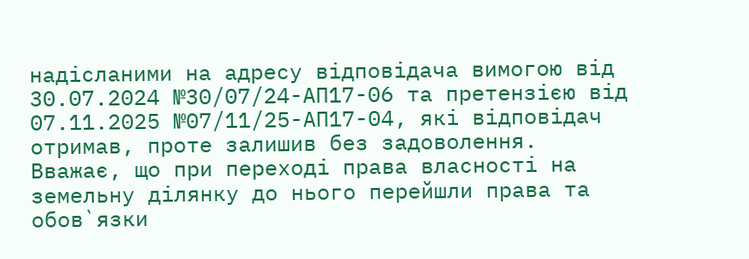надісланими на адресу відповідача вимогою від 30.07.2024 №30/07/24-АП17-06 та претензією від 07.11.2025 №07/11/25-АП17-04, які відповідач отримав, проте залишив без задоволення.
Вважає, що при переході права власності на земельну ділянку до нього перейшли права та обов`язки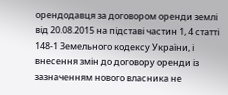орендодавця за договором оренди землі від 20.08.2015 на підставі частин 1, 4 статті 148-1 Земельного кодексу України, і внесення змін до договору оренди із зазначенням нового власника не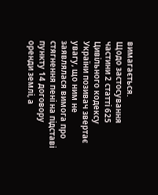вимагається.
Щодо застосування частини 2 статті 625 Цивільного кодексу України позивач звертає увагу, що ним не заявлялася вимога про стягнення пені на підставі пункту 14 договору оренди землі, а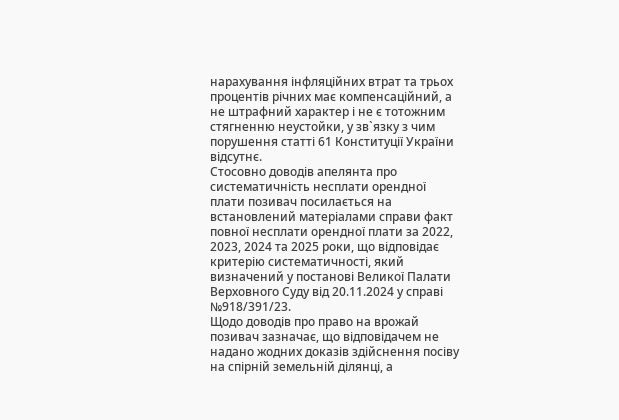нарахування інфляційних втрат та трьох процентів річних має компенсаційний, а не штрафний характер і не є тотожним стягненню неустойки, у зв`язку з чим порушення статті 61 Конституції України відсутнє.
Стосовно доводів апелянта про систематичність несплати орендної плати позивач посилається на встановлений матеріалами справи факт повної несплати орендної плати за 2022, 2023, 2024 та 2025 роки, що відповідає критерію систематичності, який визначений у постанові Великої Палати Верховного Суду від 20.11.2024 у справі №918/391/23.
Щодо доводів про право на врожай позивач зазначає, що відповідачем не надано жодних доказів здійснення посіву на спірній земельній ділянці, а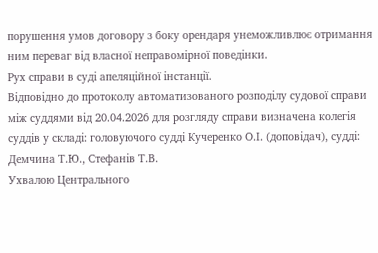порушення умов договору з боку орендаря унеможливлює отримання ним переваг від власної неправомірної поведінки.
Рух справи в суді апеляційної інстанції.
Відповідно до протоколу автоматизованого розподілу судової справи між суддями від 20.04.2026 для розгляду справи визначена колегія суддів у складі: головуючого судді Кучеренко О.І. (доповідач), судді: Демчина Т.Ю., Стефанів Т.В.
Ухвалою Центрального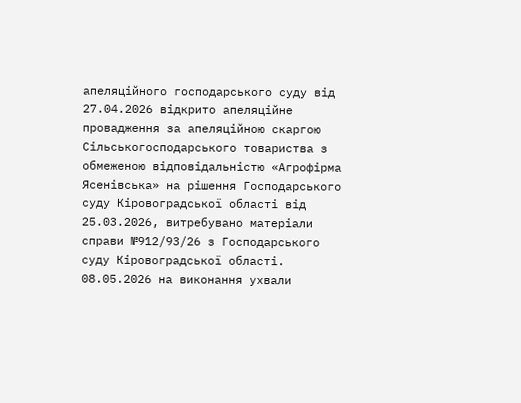апеляційного господарського суду від 27.04.2026 відкрито апеляційне провадження за апеляційною скаргою Сільськогосподарського товариства з обмеженою відповідальністю «Агрофірма Ясенівська» на рішення Господарського суду Кіровоградської області від 25.03.2026, витребувано матеріали справи №912/93/26 з Господарського суду Кіровоградської області.
08.05.2026 на виконання ухвали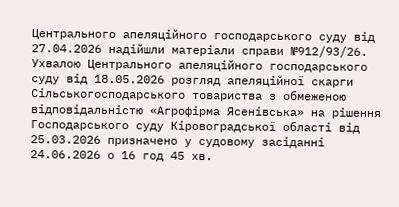Центрального апеляційного господарського суду від 27.04.2026 надійшли матеріали справи №912/93/26.
Ухвалою Центрального апеляційного господарського суду від 18.05.2026 розгляд апеляційної скарги Сільськогосподарського товариства з обмеженою відповідальністю «Агрофірма Ясенівська» на рішення Господарського суду Кіровоградської області від 25.03.2026 призначено у судовому засіданні 24.06.2026 о 16 год 45 хв.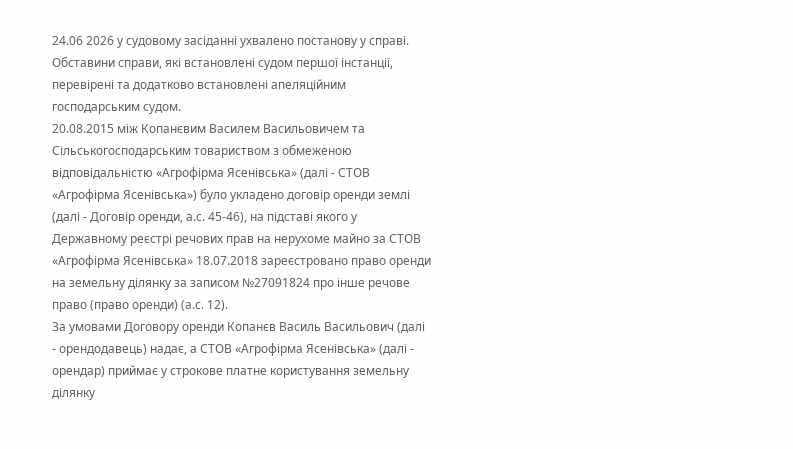24.06 2026 у судовому засіданні ухвалено постанову у справі.
Обставини справи, які встановлені судом першої інстанції, перевірені та додатково встановлені апеляційним господарським судом.
20.08.2015 між Копанєвим Василем Васильовичем та Сільськогосподарським товариством з обмеженою відповідальністю «Агрофірма Ясенівська» (далі - СТОВ «Агрофірма Ясенівська») було укладено договір оренди землі (далі - Договір оренди, а.с. 45-46), на підставі якого у Державному реєстрі речових прав на нерухоме майно за СТОВ «Агрофірма Ясенівська» 18.07.2018 зареєстровано право оренди на земельну ділянку за записом №27091824 про інше речове право (право оренди) (а.с. 12).
За умовами Договору оренди Копанєв Василь Васильович (далі - орендодавець) надає, а СТОВ «Агрофірма Ясенівська» (далі - орендар) приймає у строкове платне користування земельну ділянку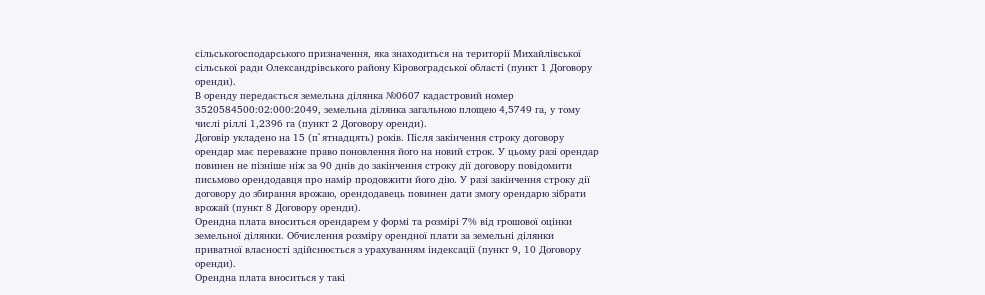сільськогосподарського призначення, яка знаходиться на території Михайлівської сільської ради Олександрівського району Кіровоградської області (пункт 1 Договору оренди).
В оренду передається земельна ділянка №0607 кадастровий номер 3520584500:02:000:2049, земельна ділянка загальною площею 4,5749 га, у тому числі ріллі 1,2396 га (пункт 2 Договору оренди).
Договір укладено на 15 (п`ятнадцять) років. Після закінчення строку договору орендар має переважне право поновлення його на новий строк. У цьому разі орендар повинен не пізніше ніж за 90 днів до закінчення строку дії договору повідомити письмово орендодавця про намір продовжити його дію. У разі закінчення строку дії договору до збирання врожаю, орендодавець повинен дати змогу орендарю зібрати врожай (пункт 8 Договору оренди).
Орендна плата вноситься орендарем у формі та розмірі 7% від грошової оцінки земельної ділянки. Обчислення розміру орендної плати за земельні ділянки приватної власності здійснюється з урахуванням індексації (пункт 9, 10 Договору оренди).
Орендна плата вноситься у такі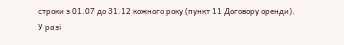строки з 01.07 до 31.12 кожного року (пункт 11 Договору оренди).
У разі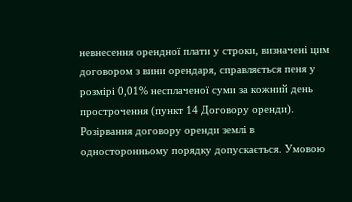невнесення орендної плати у строки, визначені цим договором з вини орендаря, справляється пеня у розмірі 0,01% несплаченої суми за кожний день прострочення (пункт 14 Договору оренди).
Розірвання договору оренди землі в односторонньому порядку допускається. Умовою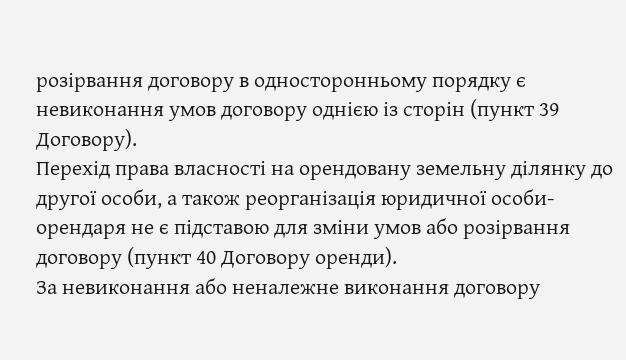розірвання договору в односторонньому порядку є невиконання умов договору однією із сторін (пункт 39 Договору).
Перехід права власності на орендовану земельну ділянку до другої особи, а також реорганізація юридичної особи-орендаря не є підставою для зміни умов або розірвання договору (пункт 40 Договору оренди).
За невиконання або неналежне виконання договору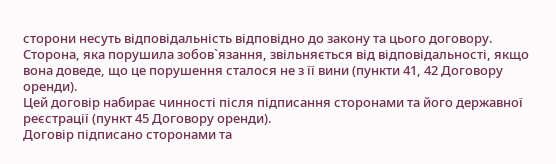сторони несуть відповідальність відповідно до закону та цього договору. Сторона, яка порушила зобов`язання, звільняється від відповідальності, якщо вона доведе, що це порушення сталося не з її вини (пункти 41, 42 Договору оренди).
Цей договір набирає чинності після підписання сторонами та його державної реєстрації (пункт 45 Договору оренди).
Договір підписано сторонами та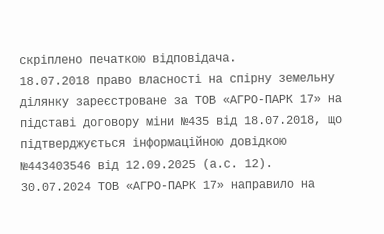скріплено печаткою відповідача.
18.07.2018 право власності на спірну земельну ділянку зареєстроване за ТОВ «АГРО-ПАРК 17» на підставі договору міни №435 від 18.07.2018, що підтверджується інформаційною довідкою №443403546 від 12.09.2025 (а.с. 12).
30.07.2024 ТОВ «АГРО-ПАРК 17» направило на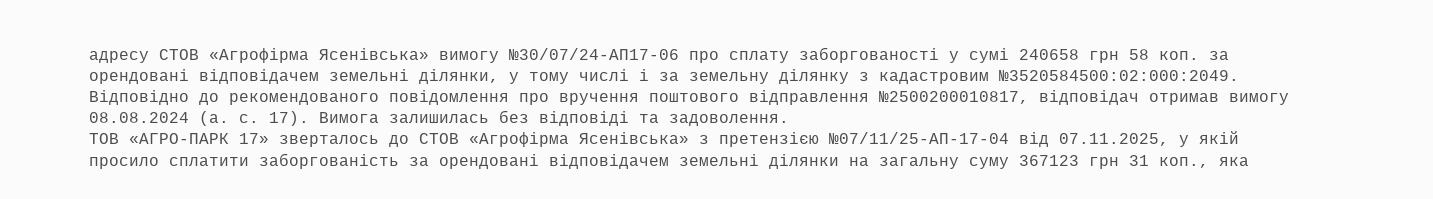адресу СТОВ «Агрофірма Ясенівська» вимогу №30/07/24-АП17-06 про сплату заборгованості у сумі 240658 грн 58 коп. за орендовані відповідачем земельні ділянки, у тому числі і за земельну ділянку з кадастровим №3520584500:02:000:2049. Відповідно до рекомендованого повідомлення про вручення поштового відправлення №2500200010817, відповідач отримав вимогу 08.08.2024 (а. с. 17). Вимога залишилась без відповіді та задоволення.
ТОВ «АГРО-ПАРК 17» зверталось до СТОВ «Агрофірма Ясенівська» з претензією №07/11/25-АП-17-04 від 07.11.2025, у якій просило сплатити заборгованість за орендовані відповідачем земельні ділянки на загальну суму 367123 грн 31 коп., яка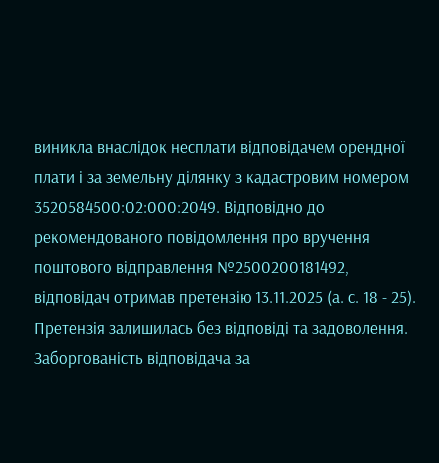виникла внаслідок несплати відповідачем орендної плати і за земельну ділянку з кадастровим номером 3520584500:02:000:2049. Відповідно до рекомендованого повідомлення про вручення поштового відправлення №2500200181492, відповідач отримав претензію 13.11.2025 (а. с. 18 - 25). Претензія залишилась без відповіді та задоволення.
Заборгованість відповідача за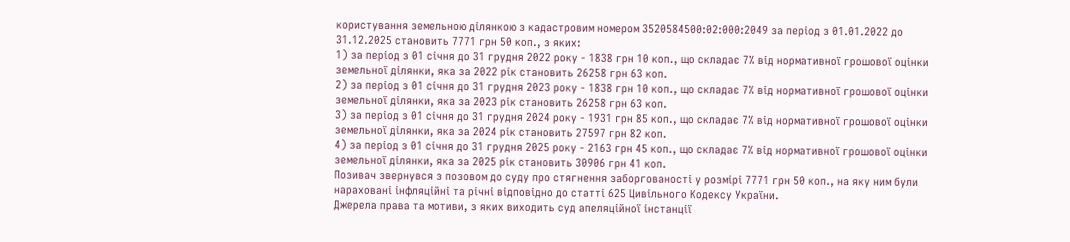користування земельною ділянкою з кадастровим номером 3520584500:02:000:2049 за період з 01.01.2022 до 31.12.2025 становить 7771 грн 50 коп., з яких:
1) за період з 01 січня до 31 грудня 2022 року - 1838 грн 10 коп., що складає 7% від нормативної грошової оцінки земельної ділянки, яка за 2022 рік становить 26258 грн 63 коп.
2) за період з 01 січня до 31 грудня 2023 року - 1838 грн 10 коп., що складає 7% від нормативної грошової оцінки земельної ділянки, яка за 2023 рік становить 26258 грн 63 коп.
3) за період з 01 січня до 31 грудня 2024 року - 1931 грн 85 коп., що складає 7% від нормативної грошової оцінки земельної ділянки, яка за 2024 рік становить 27597 грн 82 коп.
4) за період з 01 січня до 31 грудня 2025 року - 2163 грн 45 коп., що складає 7% від нормативної грошової оцінки земельної ділянки, яка за 2025 рік становить 30906 грн 41 коп.
Позивач звернувся з позовом до суду про стягнення заборгованості у розмірі 7771 грн 50 коп., на яку ним були нараховані інфляційні та річні відповідно до статті 625 Цивільного Кодексу України.
Джерела права та мотиви, з яких виходить суд апеляційної інстанції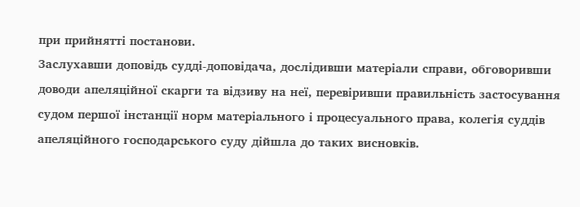при прийнятті постанови.
Заслухавши доповідь судді-доповідача, дослідивши матеріали справи, обговоривши доводи апеляційної скарги та відзиву на неї, перевіривши правильність застосування судом першої інстанції норм матеріального і процесуального права, колегія суддів апеляційного господарського суду дійшла до таких висновків.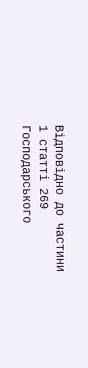Відповідно до частини 1 статті 269 Господарського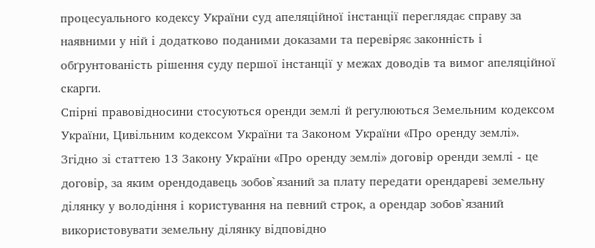процесуального кодексу України суд апеляційної інстанції переглядає справу за наявними у ній і додатково поданими доказами та перевіряє законність і обґрунтованість рішення суду першої інстанції у межах доводів та вимог апеляційної скарги.
Спірні правовідносини стосуються оренди землі й регулюються Земельним кодексом України, Цивільним кодексом України та Законом України «Про оренду землі».
Згідно зі статтею 13 Закону України «Про оренду землі» договір оренди землі - це договір, за яким орендодавець зобов`язаний за плату передати орендареві земельну ділянку у володіння і користування на певний строк, а орендар зобов`язаний використовувати земельну ділянку відповідно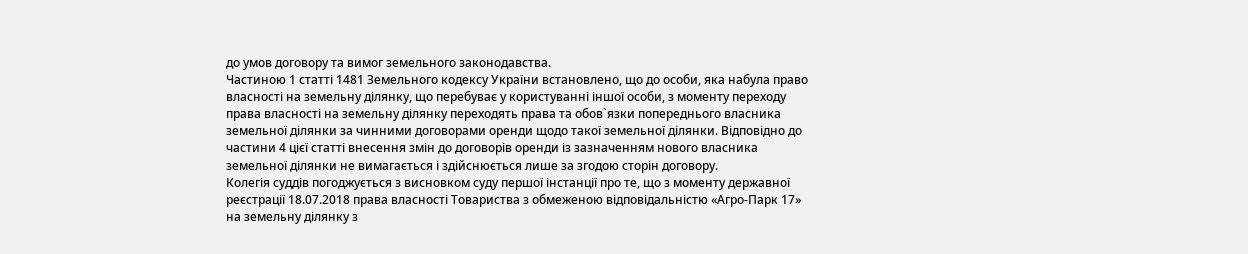до умов договору та вимог земельного законодавства.
Частиною 1 статті 1481 Земельного кодексу України встановлено, що до особи, яка набула право власності на земельну ділянку, що перебуває у користуванні іншої особи, з моменту переходу права власності на земельну ділянку переходять права та обов`язки попереднього власника земельної ділянки за чинними договорами оренди щодо такої земельної ділянки. Відповідно до частини 4 цієї статті внесення змін до договорів оренди із зазначенням нового власника земельної ділянки не вимагається і здійснюється лише за згодою сторін договору.
Колегія суддів погоджується з висновком суду першої інстанції про те, що з моменту державної реєстрації 18.07.2018 права власності Товариства з обмеженою відповідальністю «Агро-Парк 17» на земельну ділянку з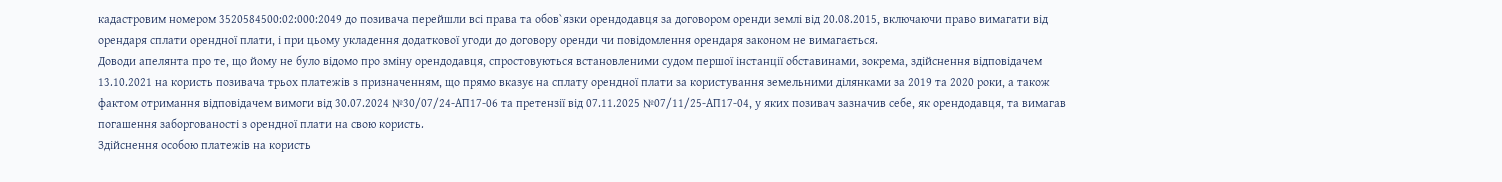кадастровим номером 3520584500:02:000:2049 до позивача перейшли всі права та обов`язки орендодавця за договором оренди землі від 20.08.2015, включаючи право вимагати від орендаря сплати орендної плати, і при цьому укладення додаткової угоди до договору оренди чи повідомлення орендаря законом не вимагається.
Доводи апелянта про те, що йому не було відомо про зміну орендодавця, спростовуються встановленими судом першої інстанції обставинами, зокрема, здійснення відповідачем 13.10.2021 на користь позивача трьох платежів з призначенням, що прямо вказує на сплату орендної плати за користування земельними ділянками за 2019 та 2020 роки, а також фактом отримання відповідачем вимоги від 30.07.2024 №30/07/24-АП17-06 та претензії від 07.11.2025 №07/11/25-АП17-04, у яких позивач зазначив себе, як орендодавця, та вимагав погашення заборгованості з орендної плати на свою користь.
Здійснення особою платежів на користь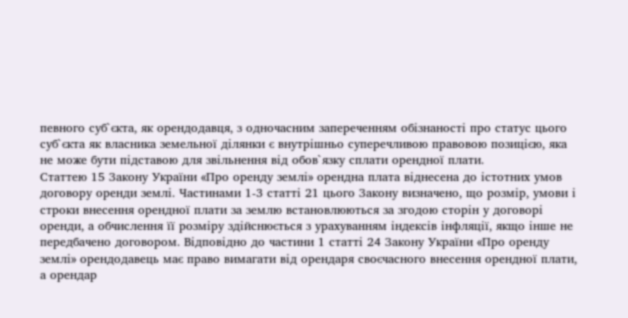певного суб`єкта, як орендодавця, з одночасним запереченням обізнаності про статус цього суб`єкта як власника земельної ділянки є внутрішньо суперечливою правовою позицією, яка не може бути підставою для звільнення від обов`язку сплати орендної плати.
Статтею 15 Закону України «Про оренду землі» орендна плата віднесена до істотних умов договору оренди землі. Частинами 1-3 статті 21 цього Закону визначено, що розмір, умови і строки внесення орендної плати за землю встановлюються за згодою сторін у договорі оренди, а обчислення її розміру здійснюється з урахуванням індексів інфляції, якщо інше не передбачено договором. Відповідно до частини 1 статті 24 Закону України «Про оренду землі» орендодавець має право вимагати від орендаря своєчасного внесення орендної плати, а орендар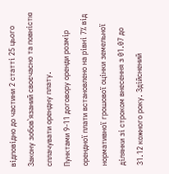відповідно до частини 2 статті 25 цього Закону зобов`язаний своєчасно та повністю сплачувати орендну плату.
Пунктами 9-11 договору оренди розмір орендної плати встановлено на рівні 7% від нормативної грошової оцінки земельної ділянки зі строком внесення з 01.07 до 31.12 кожного року. Здійснений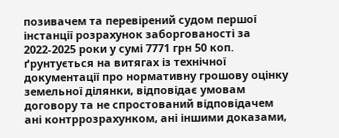позивачем та перевірений судом першої інстанції розрахунок заборгованості за 2022-2025 роки у сумі 7771 грн 50 коп. ґрунтується на витягах із технічної документації про нормативну грошову оцінку земельної ділянки, відповідає умовам договору та не спростований відповідачем ані контррозрахунком, ані іншими доказами,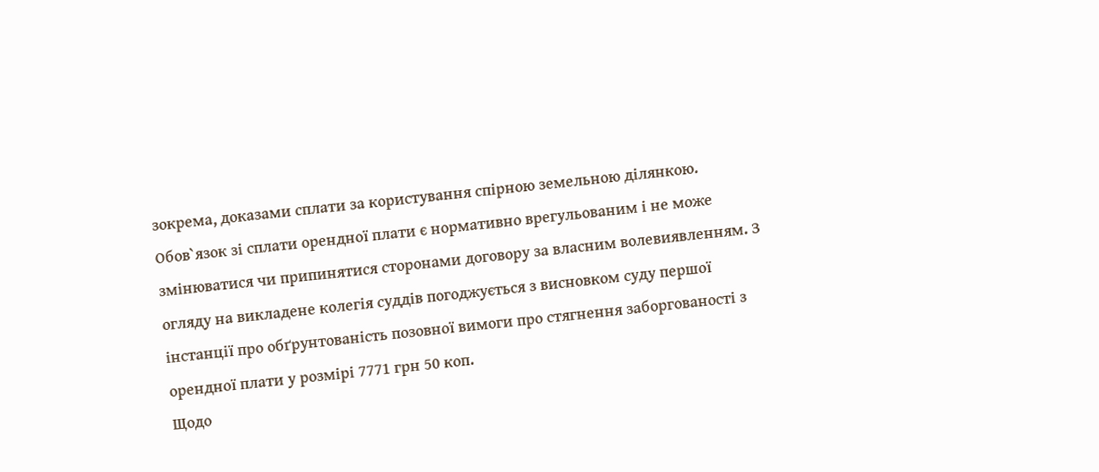зокрема, доказами сплати за користування спірною земельною ділянкою.
Обов`язок зі сплати орендної плати є нормативно врегульованим і не може змінюватися чи припинятися сторонами договору за власним волевиявленням. З огляду на викладене колегія суддів погоджується з висновком суду першої інстанції про обґрунтованість позовної вимоги про стягнення заборгованості з орендної плати у розмірі 7771 грн 50 коп.
Щодо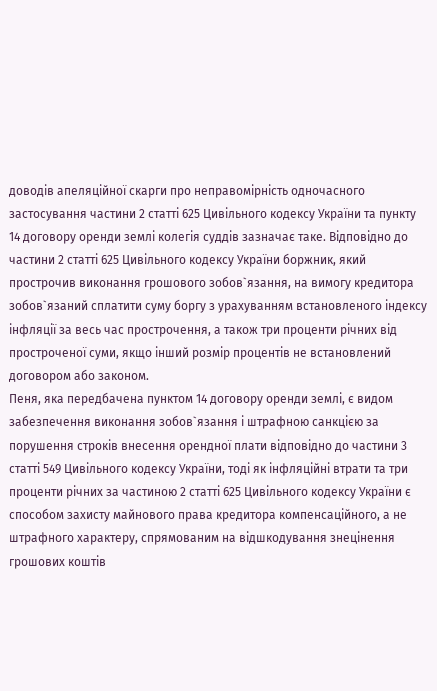доводів апеляційної скарги про неправомірність одночасного застосування частини 2 статті 625 Цивільного кодексу України та пункту 14 договору оренди землі колегія суддів зазначає таке. Відповідно до частини 2 статті 625 Цивільного кодексу України боржник, який прострочив виконання грошового зобов`язання, на вимогу кредитора зобов`язаний сплатити суму боргу з урахуванням встановленого індексу інфляції за весь час прострочення, а також три проценти річних від простроченої суми, якщо інший розмір процентів не встановлений договором або законом.
Пеня, яка передбачена пунктом 14 договору оренди землі, є видом забезпечення виконання зобов`язання і штрафною санкцією за порушення строків внесення орендної плати відповідно до частини 3 статті 549 Цивільного кодексу України, тоді як інфляційні втрати та три проценти річних за частиною 2 статті 625 Цивільного кодексу України є способом захисту майнового права кредитора компенсаційного, а не штрафного характеру, спрямованим на відшкодування знецінення грошових коштів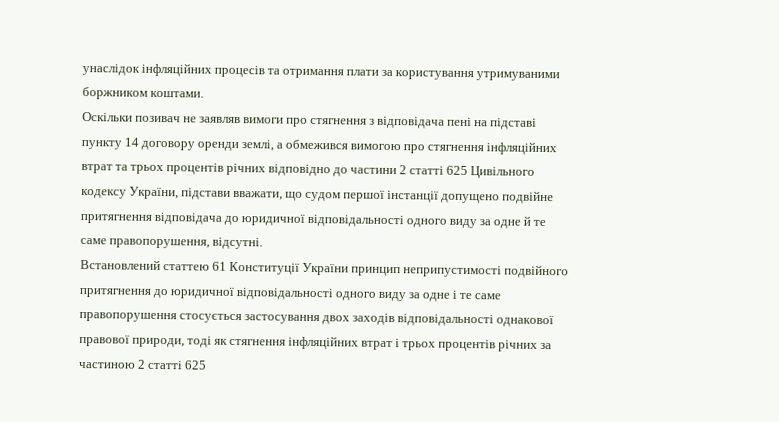унаслідок інфляційних процесів та отримання плати за користування утримуваними боржником коштами.
Оскільки позивач не заявляв вимоги про стягнення з відповідача пені на підставі пункту 14 договору оренди землі, а обмежився вимогою про стягнення інфляційних втрат та трьох процентів річних відповідно до частини 2 статті 625 Цивільного кодексу України, підстави вважати, що судом першої інстанції допущено подвійне притягнення відповідача до юридичної відповідальності одного виду за одне й те саме правопорушення, відсутні.
Встановлений статтею 61 Конституції України принцип неприпустимості подвійного притягнення до юридичної відповідальності одного виду за одне і те саме правопорушення стосується застосування двох заходів відповідальності однакової правової природи, тоді як стягнення інфляційних втрат і трьох процентів річних за частиною 2 статті 625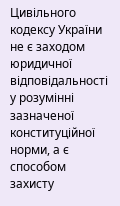Цивільного кодексу України не є заходом юридичної відповідальності у розумінні зазначеної конституційної норми, а є способом захисту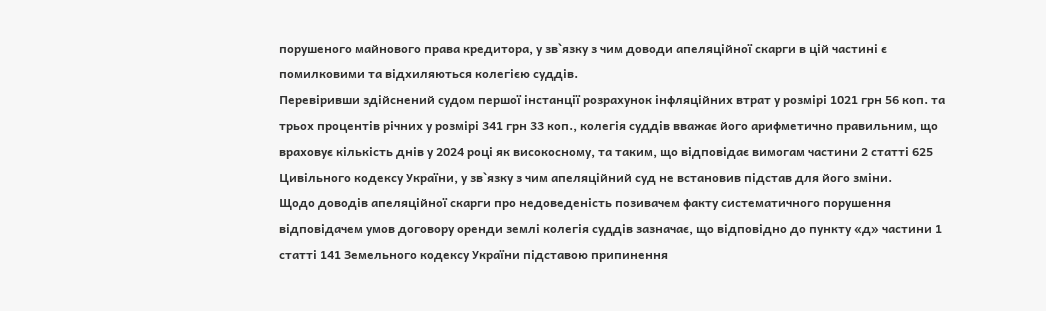порушеного майнового права кредитора, у зв`язку з чим доводи апеляційної скарги в цій частині є помилковими та відхиляються колегією суддів.
Перевіривши здійснений судом першої інстанції розрахунок інфляційних втрат у розмірі 1021 грн 56 коп. та трьох процентів річних у розмірі 341 грн 33 коп., колегія суддів вважає його арифметично правильним, що враховує кількість днів у 2024 році як високосному, та таким, що відповідає вимогам частини 2 статті 625 Цивільного кодексу України, у зв`язку з чим апеляційний суд не встановив підстав для його зміни.
Щодо доводів апеляційної скарги про недоведеність позивачем факту систематичного порушення відповідачем умов договору оренди землі колегія суддів зазначає, що відповідно до пункту «д» частини 1 статті 141 Земельного кодексу України підставою припинення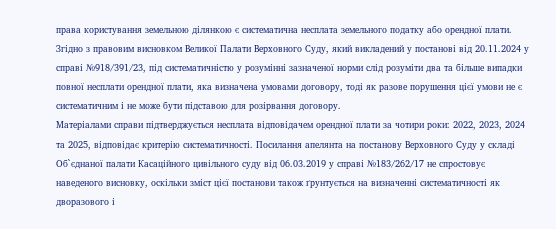права користування земельною ділянкою є систематична несплата земельного податку або орендної плати.
Згідно з правовим висновком Великої Палати Верховного Суду, який викладений у постанові від 20.11.2024 у справі №918/391/23, під систематичністю у розумінні зазначеної норми слід розуміти два та більше випадки повної несплати орендної плати, яка визначена умовами договору, тоді як разове порушення цієї умови не є систематичним і не може бути підставою для розірвання договору.
Матеріалами справи підтверджується несплата відповідачем орендної плати за чотири роки: 2022, 2023, 2024 та 2025, відповідає критерію систематичності. Посилання апелянта на постанову Верховного Суду у складі Об`єднаної палати Касаційного цивільного суду від 06.03.2019 у справі №183/262/17 не спростовує наведеного висновку, оскільки зміст цієї постанови також ґрунтується на визначенні систематичності як дворазового і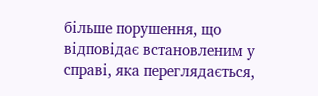більше порушення, що відповідає встановленим у справі, яка переглядається,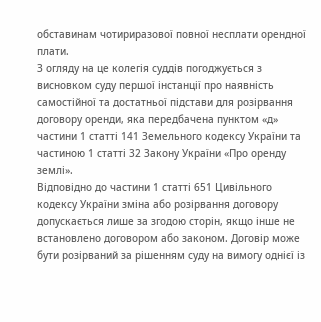обставинам чотириразової повної несплати орендної плати.
З огляду на це колегія суддів погоджується з висновком суду першої інстанції про наявність самостійної та достатньої підстави для розірвання договору оренди, яка передбачена пунктом «д» частини 1 статті 141 Земельного кодексу України та частиною 1 статті 32 Закону України «Про оренду землі».
Відповідно до частини 1 статті 651 Цивільного кодексу України зміна або розірвання договору допускається лише за згодою сторін, якщо інше не встановлено договором або законом. Договір може бути розірваний за рішенням суду на вимогу однієї із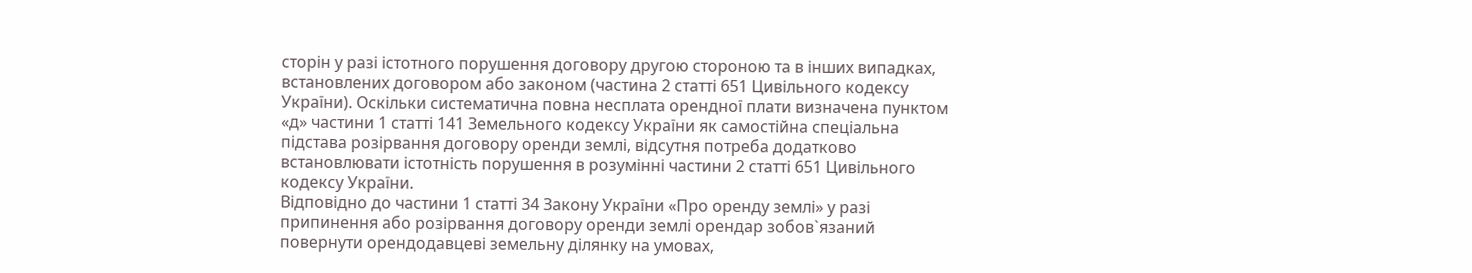сторін у разі істотного порушення договору другою стороною та в інших випадках, встановлених договором або законом (частина 2 статті 651 Цивільного кодексу України). Оскільки систематична повна несплата орендної плати визначена пунктом «д» частини 1 статті 141 Земельного кодексу України як самостійна спеціальна підстава розірвання договору оренди землі, відсутня потреба додатково встановлювати істотність порушення в розумінні частини 2 статті 651 Цивільного кодексу України.
Відповідно до частини 1 статті 34 Закону України «Про оренду землі» у разі припинення або розірвання договору оренди землі орендар зобов`язаний повернути орендодавцеві земельну ділянку на умовах,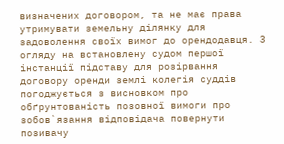визначених договором, та не має права утримувати земельну ділянку для задоволення своїх вимог до орендодавця. З огляду на встановлену судом першої інстанції підставу для розірвання договору оренди землі колегія суддів погоджується з висновком про обґрунтованість позовної вимоги про зобов`язання відповідача повернути позивачу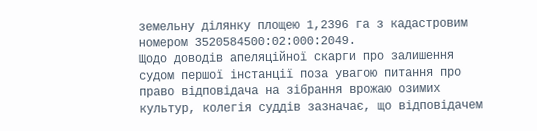земельну ділянку площею 1,2396 га з кадастровим номером 3520584500:02:000:2049.
Щодо доводів апеляційної скарги про залишення судом першої інстанції поза увагою питання про право відповідача на зібрання врожаю озимих культур, колегія суддів зазначає, що відповідачем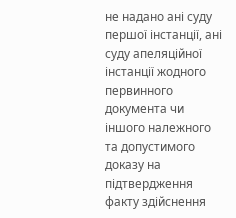не надано ані суду першої інстанції, ані суду апеляційної інстанції жодного первинного документа чи іншого належного та допустимого доказу на підтвердження факту здійснення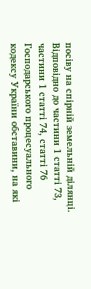посіву на спірній земельній ділянці.
Відповідно до частини 1 статті 73, частини 1 статті 74, статті 76 Господарського процесуального кодексу України обставини, на які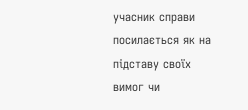учасник справи посилається як на підставу своїх вимог чи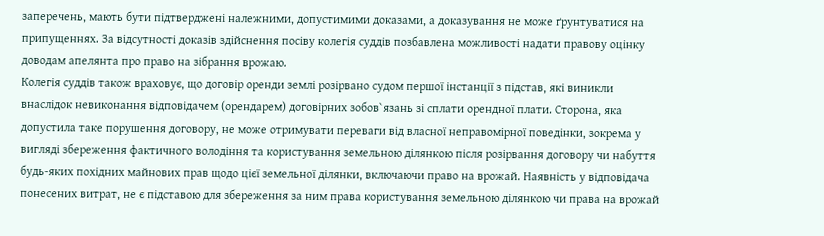заперечень, мають бути підтверджені належними, допустимими доказами, а доказування не може ґрунтуватися на припущеннях. За відсутності доказів здійснення посіву колегія суддів позбавлена можливості надати правову оцінку доводам апелянта про право на зібрання врожаю.
Колегія суддів також враховує, що договір оренди землі розірвано судом першої інстанції з підстав, які виникли внаслідок невиконання відповідачем (орендарем) договірних зобов`язань зі сплати орендної плати. Сторона, яка допустила таке порушення договору, не може отримувати переваги від власної неправомірної поведінки, зокрема у вигляді збереження фактичного володіння та користування земельною ділянкою після розірвання договору чи набуття будь-яких похідних майнових прав щодо цієї земельної ділянки, включаючи право на врожай. Наявність у відповідача понесених витрат, не є підставою для збереження за ним права користування земельною ділянкою чи права на врожай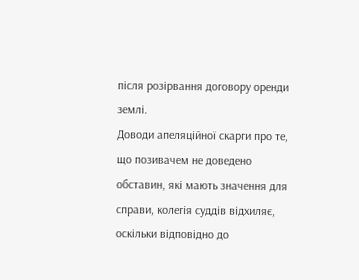після розірвання договору оренди землі.
Доводи апеляційної скарги про те, що позивачем не доведено обставин, які мають значення для справи, колегія суддів відхиляє, оскільки відповідно до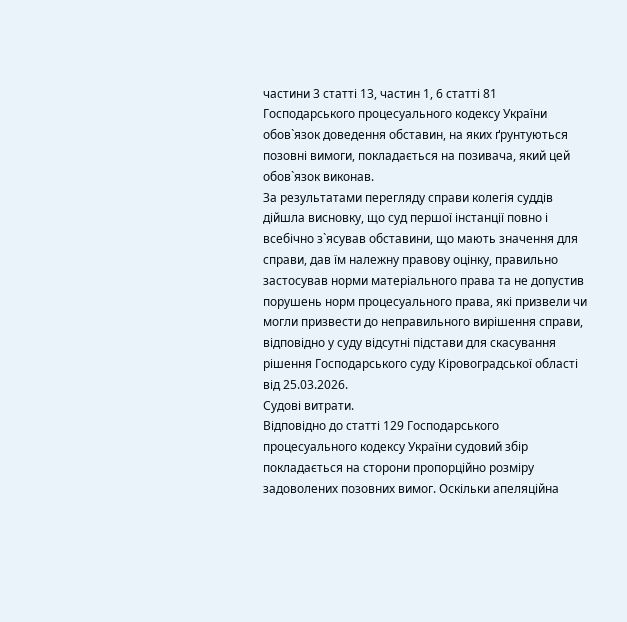частини 3 статті 13, частин 1, 6 статті 81 Господарського процесуального кодексу України обов`язок доведення обставин, на яких ґрунтуються позовні вимоги, покладається на позивача, який цей обов`язок виконав.
За результатами перегляду справи колегія суддів дійшла висновку, що суд першої інстанції повно і всебічно з`ясував обставини, що мають значення для справи, дав їм належну правову оцінку, правильно застосував норми матеріального права та не допустив порушень норм процесуального права, які призвели чи могли призвести до неправильного вирішення справи, відповідно у суду відсутні підстави для скасування рішення Господарського суду Кіровоградської області від 25.03.2026.
Судові витрати.
Відповідно до статті 129 Господарського процесуального кодексу України судовий збір покладається на сторони пропорційно розміру задоволених позовних вимог. Оскільки апеляційна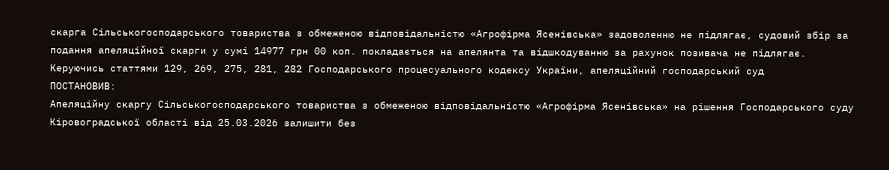скарга Сільськогосподарського товариства з обмеженою відповідальністю «Агрофірма Ясенівська» задоволенню не підлягає, судовий збір за подання апеляційної скарги у сумі 14977 грн 00 коп. покладається на апелянта та відшкодуванню за рахунок позивача не підлягає.
Керуючись статтями 129, 269, 275, 281, 282 Господарського процесуального кодексу України, апеляційний господарський суд
ПОСТАНОВИВ:
Апеляційну скаргу Сільськогосподарського товариства з обмеженою відповідальністю «Агрофірма Ясенівська» на рішення Господарського суду Кіровоградської області від 25.03.2026 залишити без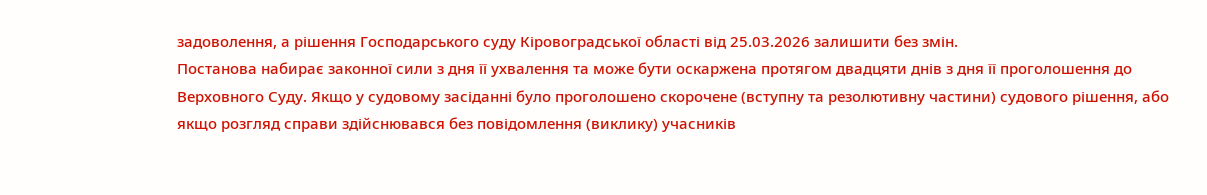задоволення, а рішення Господарського суду Кіровоградської області від 25.03.2026 залишити без змін.
Постанова набирає законної сили з дня її ухвалення та може бути оскаржена протягом двадцяти днів з дня її проголошення до Верховного Суду. Якщо у судовому засіданні було проголошено скорочене (вступну та резолютивну частини) судового рішення, або якщо розгляд справи здійснювався без повідомлення (виклику) учасників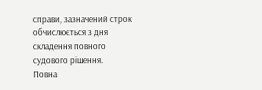справи, зазначений строк обчислюється з дня складення повного судового рішення.
Повна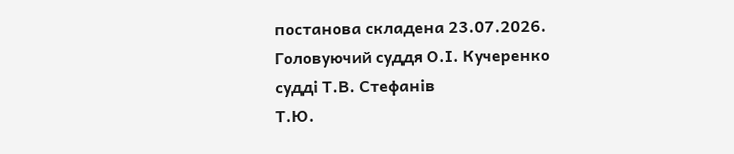постанова складена 23.07.2026.
Головуючий суддя О.І. Кучеренко
судді Т.В. Стефанів
Т.Ю.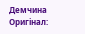Демчина
Оригінал: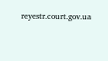reyestr.court.gov.ua